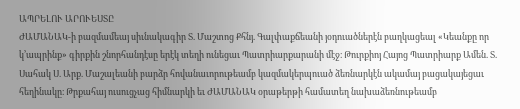ԱՊՐԵԼՈՒ ԱՐՈՒԵՍՏԸ
ԺԱՄԱՆԱԿ-ի բազմամեայ սիւնակագիր Տ. Մաշտոց Քհնյ. Գալփաքճեանի յօդուածներէն բաղկացեալ «Կեանքը որ կ՚ապրինք» գիրքին շնորհանդէսը երէկ տեղի ունեցաւ Պատրիարքարանի մէջ։ Թուրքիոյ Հայոց Պատրիարք Ամեն. Տ. Սահակ Ս. Արք. Մաշալեանի բարձր հովանաւորութեամբ կազմակերպուած ձեռնարկէն ակամայ բացակայեցաւ հեղինակը։ Թրքահայ ուսուցչաց հիմնարկի եւ ԺԱՄԱՆԱԿ օրաթերթի համատեղ նախաձեռնութեամբ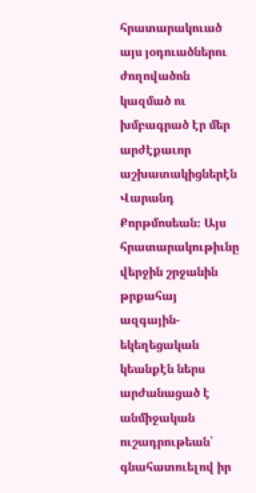հրատարակուած այս յօդուածներու ժողովածոն կազմած ու խմբագրած էր մեր արժէքաւոր աշխատակիցներէն Վարանդ Քորթմոսեան։ Այս հրատարակութիւնը վերջին շրջանին թրքահայ ազգային-եկեղեցական կեանքէն ներս արժանացած է անմիջական ուշադրութեան՝ գնահատուելով իր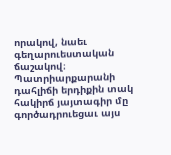որակով, նաեւ գեղարուեստական ճաշակով։
Պատրիարքարանի դահլիճի երդիքին տակ հակիրճ յայտագիր մը գործադրուեցաւ այս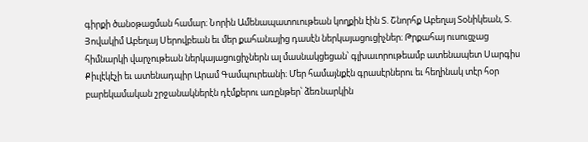գիրքի ծանօթացման համար։ Նորին Ամենապատուութեան կողքին էին Տ. Շնորհք Աբեղայ Տօնիկեան, Տ. Յովակիմ Աբեղայ Սերովբեան եւ մեր քահանայից դասէն ներկայացուցիչներ։ Թրքահայ ուսուցչաց հիմնարկի վարչութեան ներկայացուցիչներն ալ մասնակցեցան՝ գլխաւորութեամբ ատենապետ Սարգիս Քիւլէկէչի եւ ատենադպիր Արամ Գամպուրեանի։ Մեր համայնքէն գրասէրներու եւ հեղինակ տէր հօր բարեկամական շրջանակներէն դէմքերու առընթեր՝ ձեռնարկին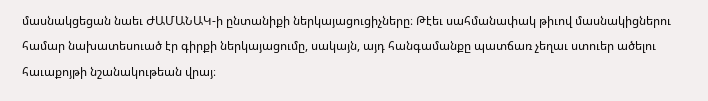մասնակցեցան նաեւ ԺԱՄԱՆԱԿ-ի ընտանիքի ներկայացուցիչները։ Թէեւ սահմանափակ թիւով մասնակիցներու համար նախատեսուած էր գիրքի ներկայացումը, սակայն, այդ հանգամանքը պատճառ չեղաւ ստուեր ածելու հաւաքոյթի նշանակութեան վրայ։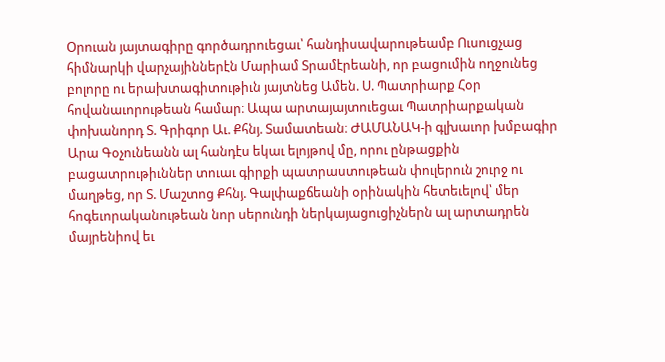Օրուան յայտագիրը գործադրուեցաւ՝ հանդիսավարութեամբ Ուսուցչաց հիմնարկի վարչայիններէն Մարիամ Տրամէրեանի, որ բացումին ողջունեց բոլորը ու երախտագիտութիւն յայտնեց Ամեն. Ս. Պատրիարք Հօր հովանաւորութեան համար։ Ապա արտայայտուեցաւ Պատրիարքական փոխանորդ Տ. Գրիգոր Աւ. Քհնյ. Տամատեան։ ԺԱՄԱՆԱԿ-ի գլխաւոր խմբագիր Արա Գօչունեանն ալ հանդէս եկաւ ելոյթով մը, որու ընթացքին բացատրութիւններ տուաւ գիրքի պատրաստութեան փուլերուն շուրջ ու մաղթեց, որ Տ. Մաշտոց Քհնյ. Գալփաքճեանի օրինակին հետեւելով՝ մեր հոգեւորականութեան նոր սերունդի ներկայացուցիչներն ալ արտադրեն մայրենիով եւ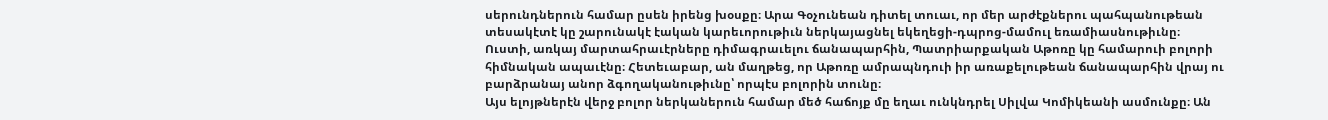սերունդներուն համար ըսեն իրենց խօսքը։ Արա Գօչունեան դիտել տուաւ, որ մեր արժէքներու պահպանութեան տեսակէտէ կը շարունակէ էական կարեւորութիւն ներկայացնել եկեղեցի-դպրոց-մամուլ եռամիասնութիւնը։ Ուստի, առկայ մարտահրաւէրները դիմագրաւելու ճանապարհին, Պատրիարքական Աթոռը կը համարուի բոլորի հիմնական ապաւէնը։ Հետեւաբար, ան մաղթեց, որ Աթոռը ամրապնդուի իր առաքելութեան ճանապարհին վրայ ու բարձրանայ անոր ձգողականութիւնը՝ որպէս բոլորին տունը։
Այս ելոյթներէն վերջ բոլոր ներկաներուն համար մեծ հաճոյք մը եղաւ ունկնդրել Սիլվա Կոմիկեանի ասմունքը։ Ան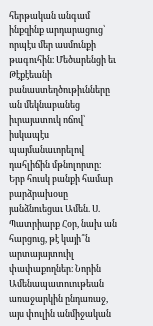հերթական անգամ ինքզինք արդարացուց՝ որպէս մեր ասմունքի թագուհին։ Մեծարենցի եւ Թէքէեանի բանաստեղծութիւնները ան մեկնաբանեց իւրայատուկ ոճով՝ իսկապէս պայմանաւորելով դահլիճին մթնոլորտը։
Երբ հուսկ բանքի համար բարձրախօսը յանձնուեցաւ Ամեն. Ս. Պատրիարք Հօր, նախ ան հարցուց, թէ կայի՞ն արտայայտուիլ փափաքողներ։ Նորին Ամենապատուութեան առաջարկին ընդառաջ, այս փուլին անմիջական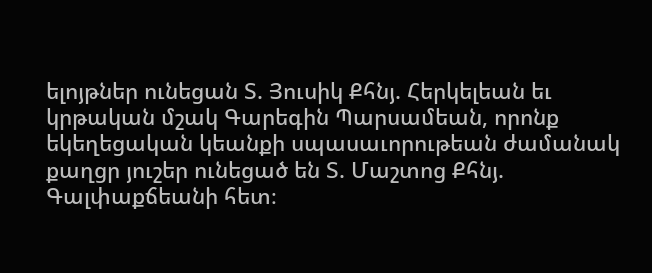ելոյթներ ունեցան Տ. Յուսիկ Քհնյ. Հերկելեան եւ կրթական մշակ Գարեգին Պարսամեան, որոնք եկեղեցական կեանքի սպասաւորութեան ժամանակ քաղցր յուշեր ունեցած են Տ. Մաշտոց Քհնյ. Գալփաքճեանի հետ։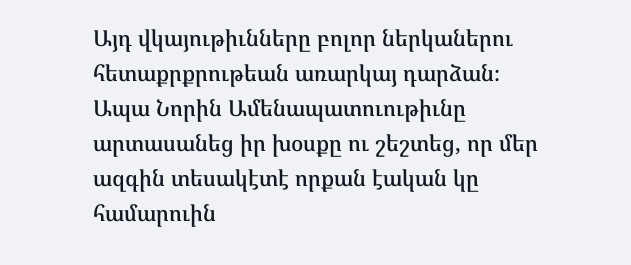Այդ վկայութիւնները բոլոր ներկաներու հետաքրքրութեան առարկայ դարձան։
Ապա Նորին Ամենապատուութիւնը արտասանեց իր խօսքը ու շեշտեց, որ մեր ազգին տեսակէտէ որքան էական կը համարուին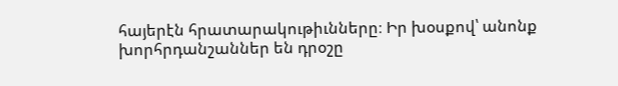հայերէն հրատարակութիւնները։ Իր խօսքով՝ անոնք խորհրդանշաններ են դրօշը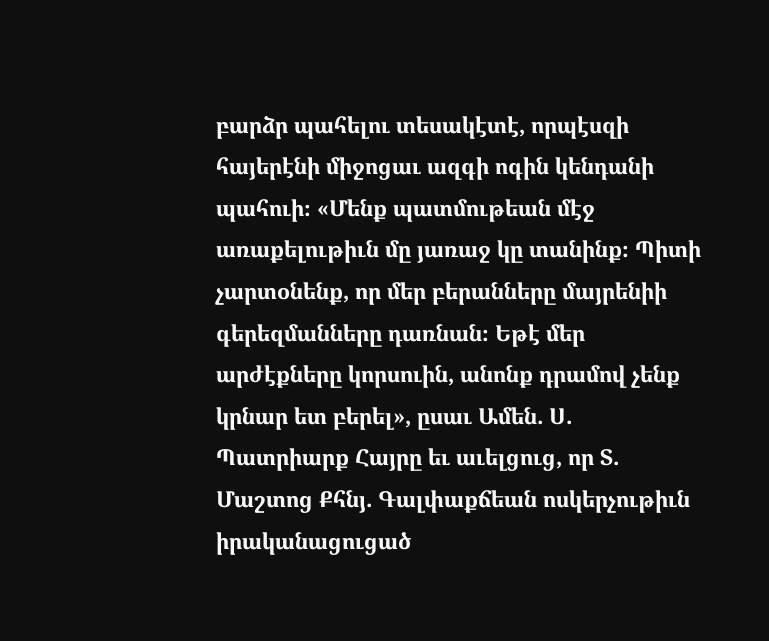բարձր պահելու տեսակէտէ, որպէսզի հայերէնի միջոցաւ ազգի ոգին կենդանի պահուի։ «Մենք պատմութեան մէջ առաքելութիւն մը յառաջ կը տանինք։ Պիտի չարտօնենք, որ մեր բերանները մայրենիի գերեզմանները դառնան։ Եթէ մեր արժէքները կորսուին, անոնք դրամով չենք կրնար ետ բերել», ըսաւ Ամեն. Ս. Պատրիարք Հայրը եւ աւելցուց, որ Տ. Մաշտոց Քհնյ. Գալփաքճեան ոսկերչութիւն իրականացուցած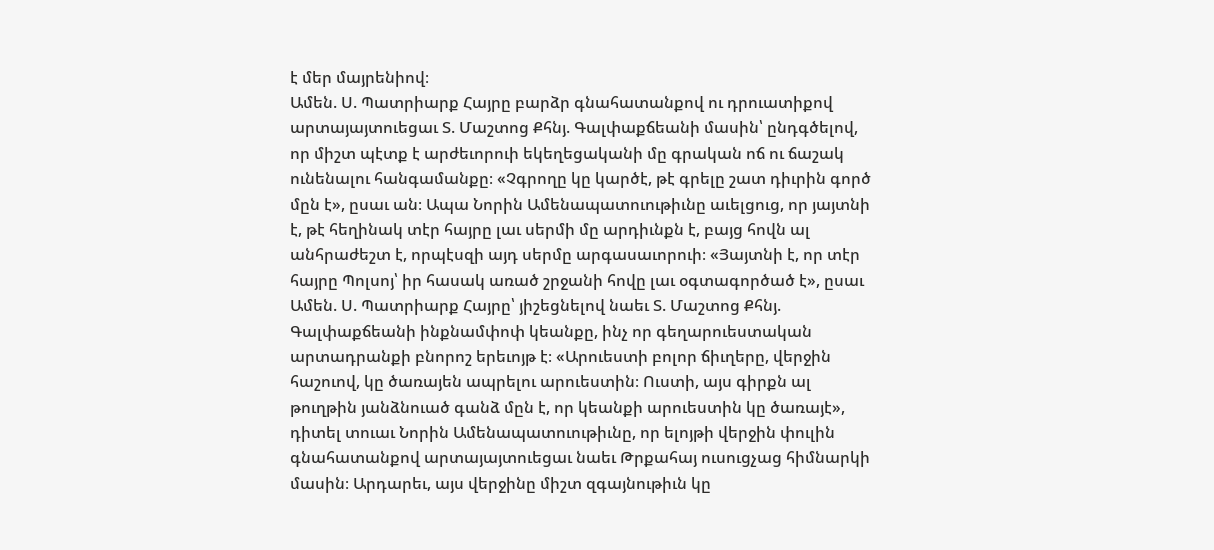է մեր մայրենիով։
Ամեն. Ս. Պատրիարք Հայրը բարձր գնահատանքով ու դրուատիքով արտայայտուեցաւ Տ. Մաշտոց Քհնյ. Գալփաքճեանի մասին՝ ընդգծելով, որ միշտ պէտք է արժեւորուի եկեղեցականի մը գրական ոճ ու ճաշակ ունենալու հանգամանքը։ «Չգրողը կը կարծէ, թէ գրելը շատ դիւրին գործ մըն է», ըսաւ ան։ Ապա Նորին Ամենապատուութիւնը աւելցուց, որ յայտնի է, թէ հեղինակ տէր հայրը լաւ սերմի մը արդիւնքն է, բայց հովն ալ անհրաժեշտ է, որպէսզի այդ սերմը արգասաւորուի։ «Յայտնի է, որ տէր հայրը Պոլսոյ՝ իր հասակ առած շրջանի հովը լաւ օգտագործած է», ըսաւ Ամեն. Ս. Պատրիարք Հայրը՝ յիշեցնելով նաեւ Տ. Մաշտոց Քհնյ. Գալփաքճեանի ինքնամփոփ կեանքը, ինչ որ գեղարուեստական արտադրանքի բնորոշ երեւոյթ է։ «Արուեստի բոլոր ճիւղերը, վերջին հաշուով, կը ծառայեն ապրելու արուեստին։ Ուստի, այս գիրքն ալ թուղթին յանձնուած գանձ մըն է, որ կեանքի արուեստին կը ծառայէ», դիտել տուաւ Նորին Ամենապատուութիւնը, որ ելոյթի վերջին փուլին գնահատանքով արտայայտուեցաւ նաեւ Թրքահայ ուսուցչաց հիմնարկի մասին։ Արդարեւ, այս վերջինը միշտ զգայնութիւն կը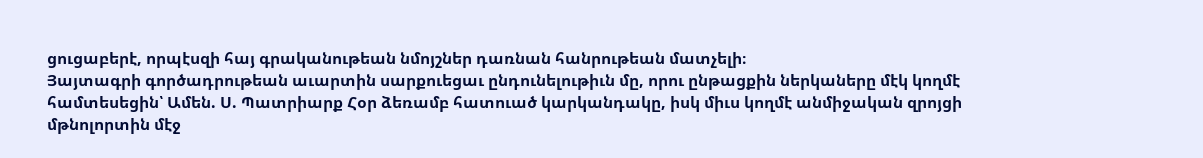ցուցաբերէ, որպէսզի հայ գրականութեան նմոյշներ դառնան հանրութեան մատչելի։
Յայտագրի գործադրութեան աւարտին սարքուեցաւ ընդունելութիւն մը, որու ընթացքին ներկաները մէկ կողմէ համտեսեցին՝ Ամեն. Ս. Պատրիարք Հօր ձեռամբ հատուած կարկանդակը, իսկ միւս կողմէ անմիջական զրոյցի մթնոլորտին մէջ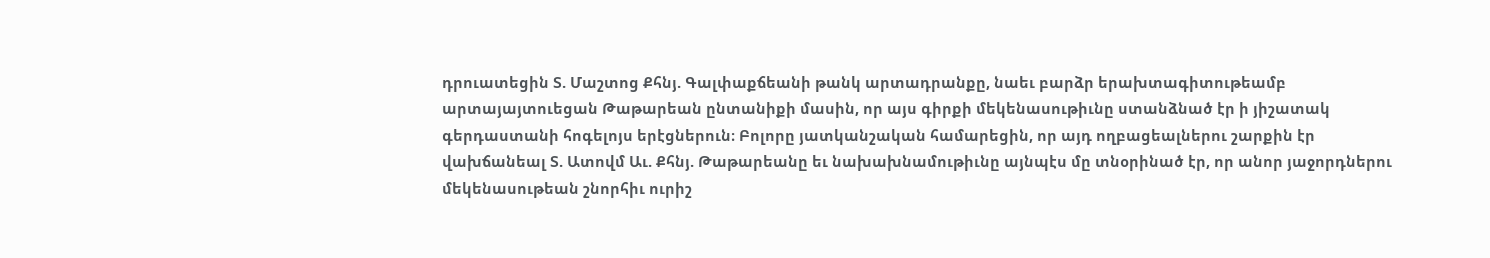դրուատեցին Տ. Մաշտոց Քհնյ. Գալփաքճեանի թանկ արտադրանքը, նաեւ բարձր երախտագիտութեամբ արտայայտուեցան Թաթարեան ընտանիքի մասին, որ այս գիրքի մեկենասութիւնը ստանձնած էր ի յիշատակ գերդաստանի հոգելոյս երէցներուն։ Բոլորը յատկանշական համարեցին, որ այդ ողբացեալներու շարքին էր վախճանեալ Տ. Ատովմ Աւ. Քհնյ. Թաթարեանը եւ նախախնամութիւնը այնպէս մը տնօրինած էր, որ անոր յաջորդներու մեկենասութեան շնորհիւ ուրիշ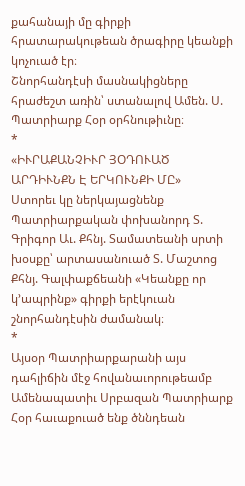քահանայի մը գիրքի հրատարակութեան ծրագիրը կեանքի կոչուած էր։
Շնորհանդէսի մասնակիցները հրաժեշտ առին՝ ստանալով Ամեն. Ս. Պատրիարք Հօր օրհնութիւնը։
*
«ԻՒՐԱՔԱՆՉԻՒՐ ՅՕԴՈՒԱԾ ԱՐԴԻՒՆՔՆ Է ԵՐԿՈՒՆՔԻ ՄԸ»
Ստորեւ կը ներկայացնենք Պատրիարքական փոխանորդ Տ. Գրիգոր Աւ. Քհնյ. Տամատեանի սրտի խօսքը՝ արտասանուած Տ. Մաշտոց Քհնյ. Գալփաքճեանի «Կեանքը որ կ՚ապրինք» գիրքի երէկուան շնորհանդէսին ժամանակ։
*
Այսօր Պատրիարքարանի այս դահլիճին մէջ հովանաւորութեամբ Ամենապատիւ Սրբազան Պատրիարք Հօր հաւաքուած ենք ծննդեան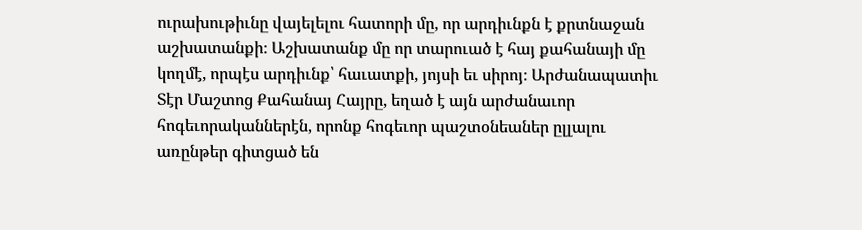ուրախութիւնը վայելելու հատորի մը, որ արդիւնքն է քրտնաջան աշխատանքի։ Աշխատանք մը որ տարուած է հայ քահանայի մը կողմէ, որպէս արդիւնք՝ հաւատքի, յոյսի եւ սիրոյ։ Արժանապատիւ Տէր Մաշտոց Քահանայ Հայրը, եղած է այն արժանաւոր հոգեւորականներէն, որոնք հոգեւոր պաշտօնեաներ ըլլալու առընթեր գիտցած են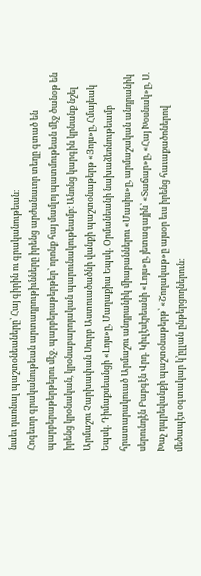նաեւ դառնալ պաշտօնեաները՝ Հայ գիրին ու գրականութեան։
Հոգեւոր գրականութեան արտադրութիւնները իրենց արժանաւոր տեղը գտած են պարբերաթերթերու մէջ. պարբերաթերթեր՝ որոնք հայ մամլոյ պատմութեան մէջ ծանօթ են իրենց կրօնական, կրօնաբարոյական պարունակութեամբ։ Անոնց կարգին կրնանք նշել Արմաշու Չարխափան Սուրբ Աստուածածնի վանքի պաշտօնաթերթ «Յոյս»ը, Հմայեակ Եպսկ. Դիմաքսեանցի «Լոյս»ը, Մաղաքիա Եպսկ. Օրմանեանի նախաձեռնութեամբ հրատարակուած Արմաշու անդրանիկ միաբաններու «Մասիս»ը, արմաշական անդրանիկ սերունդէն Բաբգէն Վրդ. Կիւլէսէրեանի «Լոյս»ը, յետագային՝ «Տաճար»ը, «Հայ Խօսնակ»ը, Ս. Խաչ դպրեվանքի պաշտօնաթերթ՝ «Շողակաթ»ը այսօր եւս իրենց հաւաքածոներով մեծապէս օգտակար կ՚ըլլան ընթերցողներուն։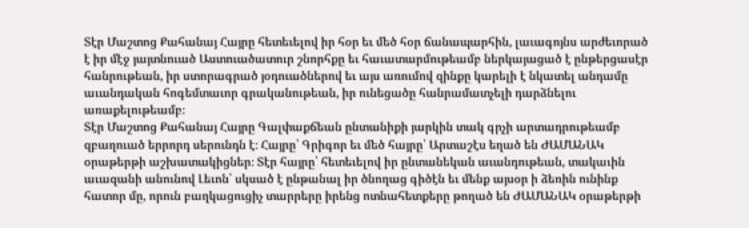Տէր Մաշտոց Քահանայ Հայրը հետեւելով իր հօր եւ մեծ հօր ճանապարհին, լաւագոյնս արժեւորած է իր մէջ յայտնուած Աստուածատուր շնորհքը եւ հաւատարմութեամբ ներկայացած է ընթերցասէր հանրութեան, իր ստորագրած յօդուածներով եւ այս առումով զինքը կարելի է նկատել անդամը աւանդական հոգեմտաւոր գրականութեան, իր ունեցածը հանրամատչելի դարձնելու առաքելութեամբ։
Տէր Մաշտոց Քահանայ Հայրը Գալփաքճեան ընտանիքի յարկին տակ գրչի արտադրութեամբ զբաղուած երրորդ սերունդն է։ Հայրը՝ Գրիգոր եւ մեծ հայրը՝ Արտաշէս եղած են ԺԱՄԱՆԱԿ օրաթերթի աշխատակիցներ։ Տէր հայրը՝ հետեւելով իր ընտանեկան աւանդութեան, տակաւին աւազանի անունով Լեւոն՝ սկսած է ընթանալ իր ծնողաց գիծէն եւ մենք այսօր ի ձեռին ունինք հատոր մը, որուն բաղկացուցիչ տարրերը իրենց ոտնահետքերը թողած են ԺԱՄԱՆԱԿ օրաթերթի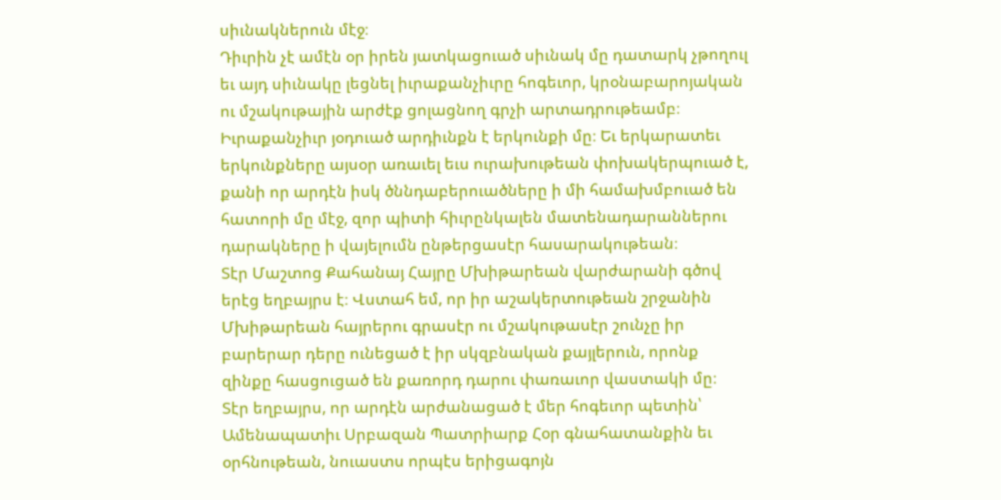սիւնակներուն մէջ։
Դիւրին չէ ամէն օր իրեն յատկացուած սիւնակ մը դատարկ չթողուլ եւ այդ սիւնակը լեցնել իւրաքանչիւրը հոգեւոր, կրօնաբարոյական ու մշակութային արժէք ցոլացնող գրչի արտադրութեամբ։ Իւրաքանչիւր յօդուած արդիւնքն է երկունքի մը։ Եւ երկարատեւ երկունքները այսօր առաւել եւս ուրախութեան փոխակերպուած է, քանի որ արդէն իսկ ծննդաբերուածները ի մի համախմբուած են հատորի մը մէջ, զոր պիտի հիւրընկալեն մատենադարաններու դարակները ի վայելումն ընթերցասէր հասարակութեան։
Տէր Մաշտոց Քահանայ Հայրը Մխիթարեան վարժարանի գծով երէց եղբայրս է։ Վստահ եմ, որ իր աշակերտութեան շրջանին Մխիթարեան հայրերու գրասէր ու մշակութասէր շունչը իր բարերար դերը ունեցած է իր սկզբնական քայլերուն, որոնք զինքը հասցուցած են քառորդ դարու փառաւոր վաստակի մը։
Տէր եղբայրս, որ արդէն արժանացած է մեր հոգեւոր պետին՝ Ամենապատիւ Սրբազան Պատրիարք Հօր գնահատանքին եւ օրհնութեան, նուաստս որպէս երիցագոյն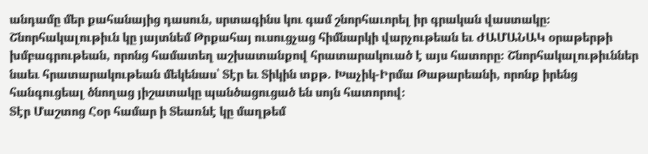անդամը մեր քահանայից դասուն, սրտագինս կու գամ շնորհաւորել իր գրական վաստակը։ Շնորհակալութիւն կը յայտնեմ Թրքահայ ուսուցչաց հիմնարկի վարչութեան եւ ԺԱՄԱՆԱԿ օրաթերթի խմբագրութեան, որոնց համատեղ աշխատանքով հրատարակուած է այս հատորը։ Շնորհակալութիւններ նաեւ հրատարակութեան մեկենաս՝ Տէր եւ Տիկին տքթ. Խաչիկ-Իրմա Թաթարեանի, որոնք իրենց հանգուցեալ ծնողաց յիշատակը պանծացուցած են սոյն հատորով։
Տէր Մաշտոց Հօր համար ի Տեառնէ կը մաղթեմ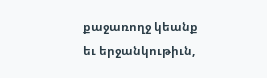քաջառողջ կեանք եւ երջանկութիւն,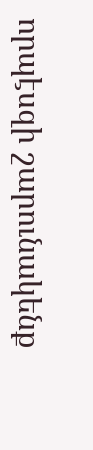որպէսզի շարունակենք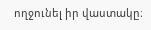ողջունել իր վաստակը։